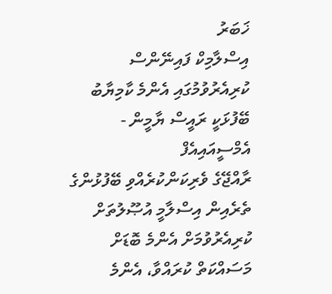ޚަބަރު
އިސްލާމިކް ފައިނޭންސް ކުރިއެރުވުމުގައި އެންމެ ކާމިޔާބު ބޭފުޅަކީ ރައީސް ޔާމީން - އެމްސީއައިއެފް
ރާއްޖޭގެ ވެރިކަންކުރެއްވި ބޭފުޅުންގެ ތެރެއިން އިސްލާމީ އުޞޫލުތަށް ކުރިއެރުވުމަށް އެންމެ ބޮޑަށް މަސައްކަތް ކުރައްވާ، އެންމެ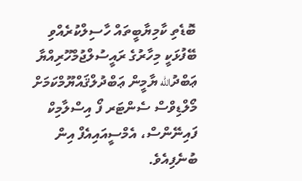ބޮޑެތި ކާމިޔާބީތައް ހާސިލްކުރެއްވި ބޭފުޅަކީ މިހާރުގެ ރައީސުލްޖުމްހޫރިއްޔާ ޢަބްދުالله ޔާމީން ޢަބްދުލްޤައްޔޫމްކަމަށް މޯލްޑިވްސް ސެންޓަރ ފޯ އިސްލާމިކް ފައިނޭންސް، އެމްސީއައިއެފް އިން ބުނެފިއެވެ.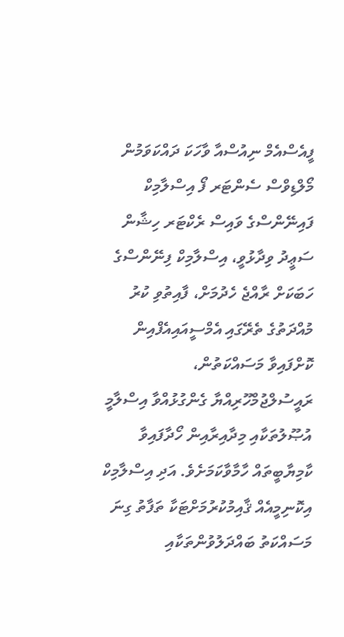ފީއެސްއެމް ނިއުސްއާ ވާހަކަ ދައްކަވަމުން މޯލްޑިވްސް ސެންޓަރ ފޯ އިސްލާމިކް ފައިނޭންސްގެ ވައިސް ރެކްޓަރ ހިޝާން ސަޢީދު ވިދާޅުވީ، އިސްލާމިކް ފިނޭންސްގެ ހަބަކަށް ރާއްޖެ ހެދުމަށް، ފާއިތުވި ކުރު މުއްދަތުގެ ތެރޭގައި އެމްސީއައިއެފްއިން ކޮށްފައިވާ މަސައްކަތުން، ރައީސުލްޖުމްހޫރިއްޔާ ގެންގުޅުއްވާ އިސްލާމީ އުޞޫލުތަކާއި މިދާއިރާއިން ހޯދާފައިވާ ކާމިޔާބީތައް ހާމާވާކަމަށެވެ. އަދި އިސްލާމިކް އިކޮނިމީއެއް ޤާއިމުކުރުމަށްޓަކާ ތަފާތު ގިނަ މަސައްކަތު ބައްދަލުވުންތަކާއި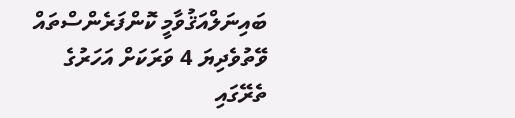ބައިނަލްއަޤުވާމީ ކޮންފަރެންސްތައް ވޭތުވެދިޔަ 4 ވަރަކަށް އަހަރުގެ ތެރޭގައި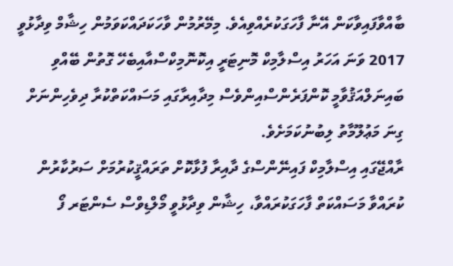ބާއްވާފައިވާކަން އޭނާ ފާހަގަކުރެއްވިއެވެ. މިމޭރުމުން ވާހަކަދައްކަވަމުން ހިޝާމް ވިދާޅުވީ 2017 ވަނަ އަހަރު އިސްލާމިކް މޮނިޓަރީ އިކޮނޮމިކްސްއާއިބެހޭ ގޮތުން ބޭއްވި ބައިނަލްއަޤުވާމީ ކޮންފަރެންސްއިންވެސް މިދާއިރާގައި މަސައްކަތްކުރާ ދިވެހިންނަށް ގިނަ މަޢުލޫމާތު ލިބުނުކަމަށެވެ.
ރާއްޖޭގައި އިސްލާމިކް ފައިނޭންސްގެ ދާއިރާ ފުޅާކޮށް ތަރައްޤީކުރުމަށް ސަރުކާރުން ކުރައްވާ މަސައްކަތް ފާހަގަކުރައްވާ، ހިޝާން ވިދާޅުވީ މޯލްޑިވްސް ސެންޓަރ ފޯ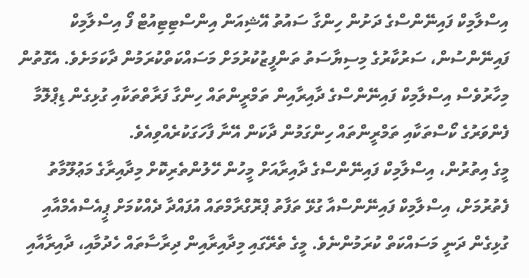އިސްލާމިކް ފައިނޭންސްގެ ދަށުން ހިންގާ ސައުތު އޭޝިއަން އިންސްޓިޓިއުޓް ފޯ އިސްލާމިކް ފައިނޭންސުން، ސަރުކާރުގެ މިސިޔާސަތު ތަންފީޒުކުރުމަށް މަސައްކަތްކުރަމުން ދާކަމަށެވެ. އެގޮތުން މިހާރުވެސް އިސްލާމިކް ފައިނޭންސްގެ ދާއިރާއިން ތަމްރީންތައް ހިންގާ ފަރާތްތަކާއި ގުޅިގެން ޑިޕްލޮމާ ފެންވަރުގެ ކޯސްތަކާއި ތަމްރީންތައް ހިންގަމުން ދާކަން އޭނާ ފާހަގަކުރެއްވިއެވެ.
މީގެ އިތުރުން، އިސްލާމިކް ފައިނޭންސްގެ ދާއިރާއަށް މީހުން ހޭލުންތެރިކޮށް މިދާއިރާގެ މަޢުލޫމާތު ފެތުރުމަށް، އިސްލާމިކް ފައިނޭންސްއާ ގުޅޭ ތަފާތު ޕްރޮގްރާމްތައް އުފައްދާ ދެއްކުމަށް ޕީއެސްއެމްއާއި ގުޅިގެން ދަނީ މަސައްކަތް ކުރަމުންނެވެ. މީގެ ތެރޭގައި މިދާއިރާއިން ދިރާސާތައް ހެދުމާއި، ދާއިރާއާއި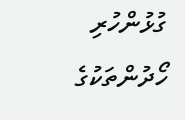ގުޅުންހުރި ހޯދުންތަކުގެ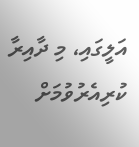އަލީގައި، މި ދާއިރާ ކުރިއެރުވުމަށް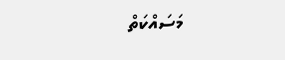މަސައްކަތް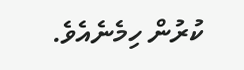ކުރުން ހިމެނެއެވެ.